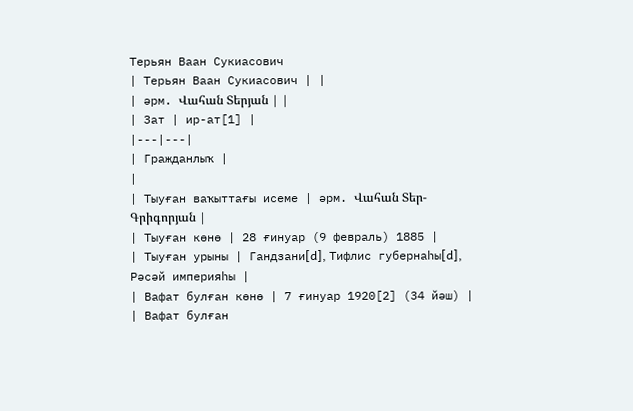Терьян Ваан Сукиасович
| Терьян Ваан Сукиасович | |
| әрм. Վահան Տերյան | |
| Зат | ир-ат[1] |
|---|---|
| Гражданлыҡ |
|
| Тыуған ваҡыттағы исеме | әрм. Վահան Տեր-Գրիգորյան |
| Тыуған көнө | 28 ғинуар (9 февраль) 1885 |
| Тыуған урыны | Гандзани[d], Тифлис губернаһы[d], Рәсәй империяһы |
| Вафат булған көнө | 7 ғинуар 1920[2] (34 йәш) |
| Вафат булған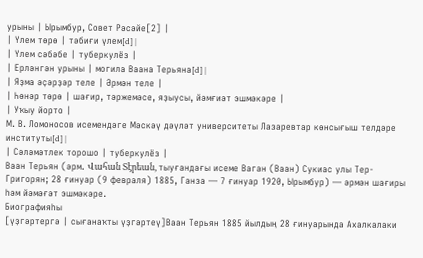урыны | Ырымбур, Совет Рәсәйе[2] |
| Үлем төрө | тәбиғи үлем[d] |
| Үлем сәбәбе | туберкулёз |
| Ерләнгән урыны | могила Ваана Терьяна[d] |
| Яҙма әҫәрҙәр теле | Әрмән теле |
| Һөнәр төрө | шағир, тәржемәсе, яҙыусы, йәмғиәт эшмәкәре |
| Уҡыу йорто |
М. В. Ломоносов исемендәге Мәскәү дәүләт университеты Лазаревтар көнсығыш телдәре институты[d] |
| Сәләмәтлек торошо | туберкулёз |
Ваан Терьян (әрм. Վահան Տէրեան, тыуғандағы исеме Ваган (Ваан) Сукиас улы Тер-Григорян; 28 ғинуар (9 февраля) 1885, Ганза — 7 ғинуар 1920, Ырымбур) — әрмән шағиры һәм йәмәғәт эшмәкәре.
Биографияһы
[үҙгәртергә | сығанаҡты үҙгәртеү]Ваан Терьян 1885 йылдың 28 ғинуарында Ахалкалаки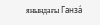янындағы Ганза́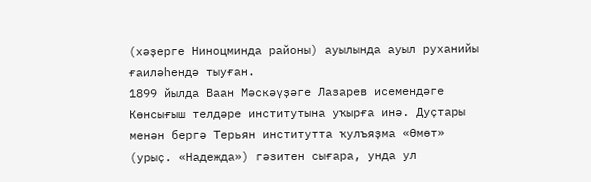(хәҙерге Ниноцминда районы) ауылында ауыл руханийы ғаиләһендә тыуған.
1899 йылда Ваан Мәскәүҙәге Лазарев исемендәге Көнсығыш телдәре институтына уҡырға инә. Дуҫтары менән бергә Терьян институтта ҡулъяҙма «Өмөт» (урыҫ. «Надежда») гәзитен сығара, унда ул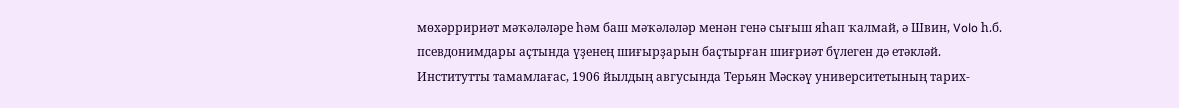мөхәрририәт мәҡәләләре һәм баш мәҡәләләр менән генә сығыш яһап ҡалмай, ә Швин, Volo һ.б. псевдонимдары аҫтында үҙенең шиғырҙарын баҫтырған шиғриәт бүлеген дә етәкләй.
Институтты тамамлағас, 1906 йылдың авгусында Терьян Мәскәү университетының тарих-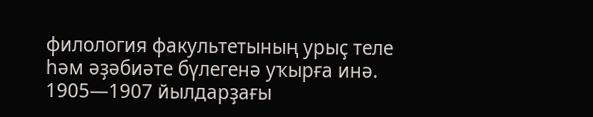филология факультетының урыҫ теле һәм әҙәбиәте бүлегенә уҡырға инә. 1905—1907 йылдарҙағы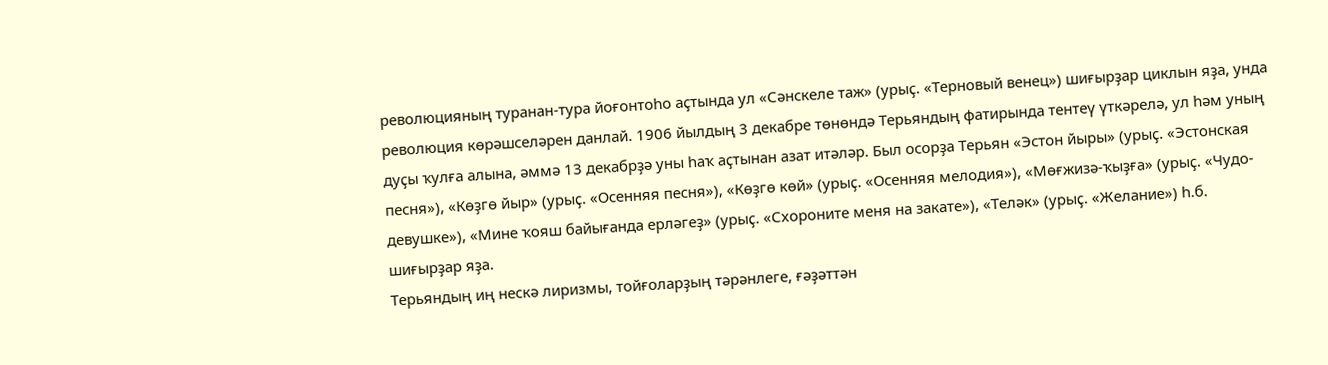революцияның туранан-тура йоғонтоһо аҫтында ул «Сәнскеле таж» (урыҫ. «Терновый венец») шиғырҙар циклын яҙа, унда революция көрәшселәрен данлай. 1906 йылдың 3 декабре төнөндә Терьяндың фатирында тентеү үткәрелә, ул һәм уның дуҫы ҡулға алына, әммә 13 декабрҙә уны һаҡ аҫтынан азат итәләр. Был осорҙа Терьян «Эстон йыры» (урыҫ. «Эстонская песня»), «Көҙгө йыр» (урыҫ. «Осенняя песня»), «Көҙгө көй» (урыҫ. «Осенняя мелодия»), «Мөғжизә-ҡыҙға» (урыҫ. «Чудо-девушке»), «Мине ҡояш байығанда ерләгеҙ» (урыҫ. «Схороните меня на закате»), «Теләк» (урыҫ. «Желание») һ.б. шиғырҙар яҙа.
Терьяндың иң нескә лиризмы, тойғоларҙың тәрәнлеге, ғәҙәттән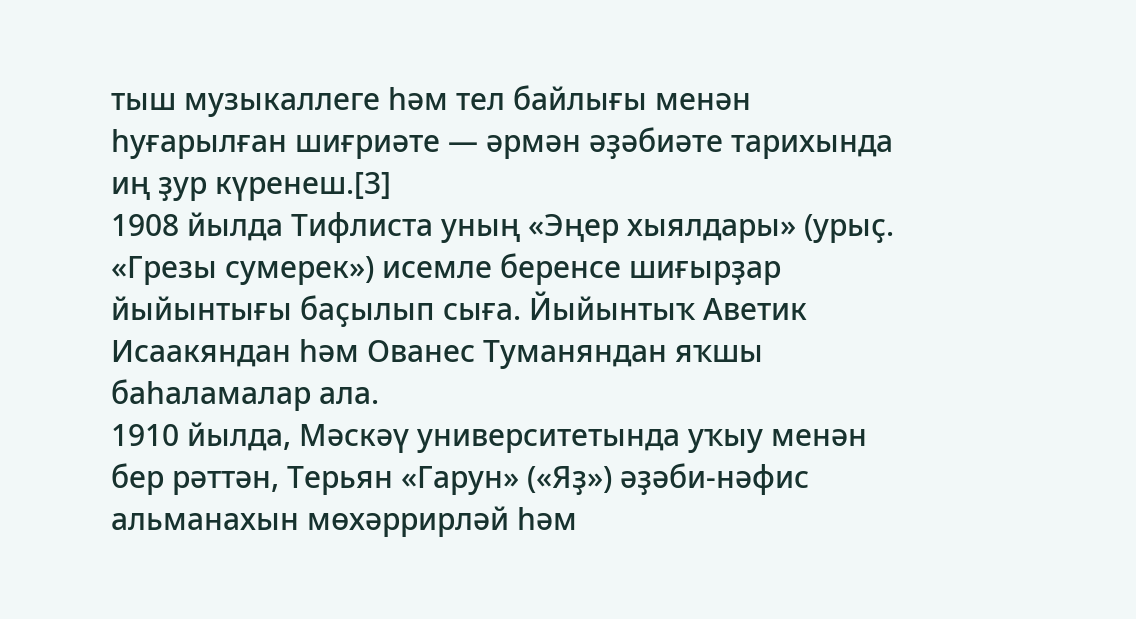тыш музыкаллеге һәм тел байлығы менән һуғарылған шиғриәте — әрмән әҙәбиәте тарихында иң ҙур күренеш.[3]
1908 йылда Тифлиста уның «Эңер хыялдары» (урыҫ. «Грезы сумерек») исемле беренсе шиғырҙар йыйынтығы баҫылып сыға. Йыйынтыҡ Аветик Исаакяндан һәм Ованес Туманяндан яҡшы баһаламалар ала.
1910 йылда, Мәскәү университетында уҡыу менән бер рәттән, Терьян «Гарун» («Яҙ») әҙәби-нәфис альманахын мөхәррирләй һәм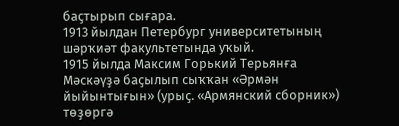баҫтырып сығара.
1913 йылдан Петербург университетының шәрҡиәт факультетында уҡый.
1915 йылда Максим Горький Терьянға Мәскәүҙә баҫылып сыҡҡан «Әрмән йыйынтығын» (урыҫ. «Армянский сборник») төҙөргә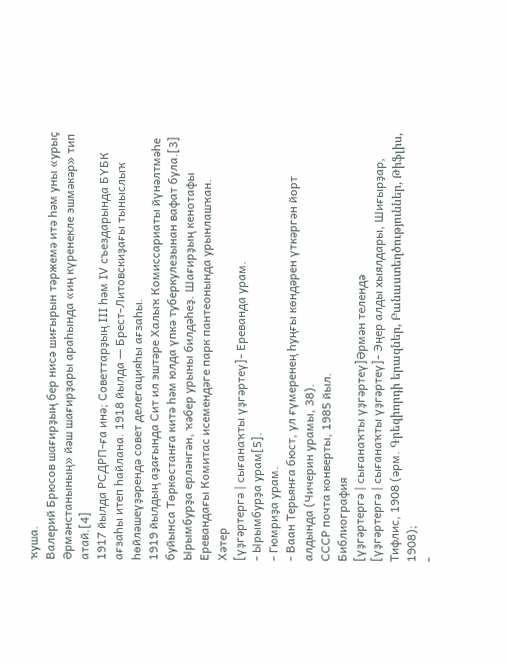ҡуша.
Валерий Брюсов шағирҙың бер нисә шиғырын тәржемә итә һәм уны «урыҫ Әрмәнстанының» йәш шағирҙары араһында «иң күренекле эшмәкәр» тип атай.[4]
1917 йылда РСДРП-ға инә; Советтарҙың III һәм IV съездарында БҮБК ағзаһы итеп һайлана. 1918 йылда — Брест-Литовскиҙағы тыныслыҡ һөйләшеүҙәрендә совет делегацияһы ағзаһы.
1919 йылдың аҙағында Сит ил эштәре Халыҡ Комиссариаты йүнәлтмәһе буйынса Төркөстанға китә һәм юлда үпкә туберкулезынан вафат була.[3] Ырымбурҙа ерләнгән, ҡәбер урыны билдәһеҙ. Шағирҙың кенотафы Еревандағы Комитас исемендәге парк пантеонында урынлашҡан.
Хәтер
[үҙгәртергә | сығанаҡты үҙгәртеү]- Ереванда урам.
- Ырымбурҙа урам[5].
- Гюмриҙа урам.
- Ваан Терьянға бюст, ул ғүмеренең һуңғы көндәрен үткәргән йорт алдында (Чичерин урамы, 38).
СССР почта конверты, 1985 йыл.
Библиография
[үҙгәртергә | сығанаҡты үҙгәртеү]Әрмән телендә
[үҙгәртергә | сығанаҡты үҙгәртеү]- Эңер алды хыялдары, Шиғырҙар, Тифлис, 1908 (әрм. Գրեզիորդի երազներ, Բանաստեղծություններ, Թիֆլիս, 1908);
-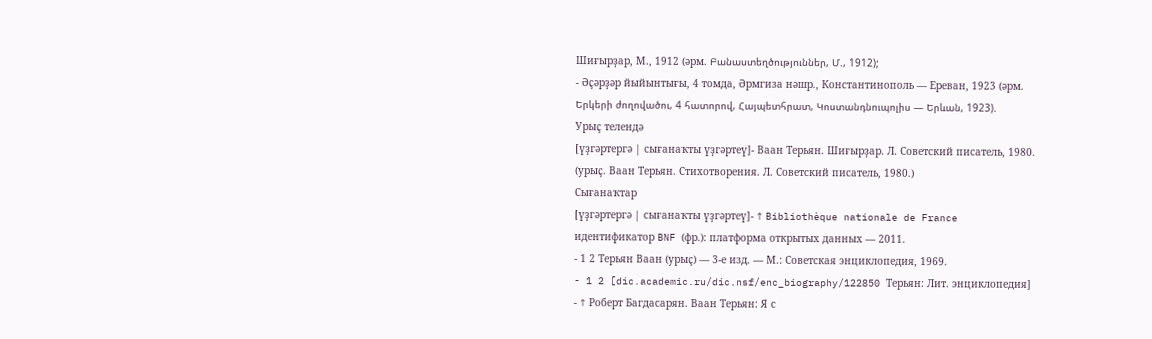Шиғырҙар, М., 1912 (әрм. Բանաստեղծություններ, Մ., 1912);
- Әҫәрҙәр йыйынтығы, 4 томда, Әрмгиза нәшр., Константинополь — Ереван, 1923 (әрм. Երկերի ժողովածու, 4 հատորով, Հայպետհրատ, Կոստանդնուպոլիս — Երևան, 1923).
Урыҫ телендә
[үҙгәртергә | сығанаҡты үҙгәртеү]- Ваан Терьян. Шиғырҙар. Л. Советский писатель, 1980. (урыҫ. Ваан Терьян. Стихотворения. Л. Советский писатель, 1980.)
Сығанаҡтар
[үҙгәртергә | сығанаҡты үҙгәртеү]- ↑ Bibliothèque nationale de France идентификатор BNF (фр.): платформа открытых данных — 2011.
- 1 2 Терьян Ваан (урыҫ) — 3-е изд. — М.: Советская энциклопедия, 1969.
- 1 2 [dic.academic.ru/dic.nsf/enc_biography/122850 Терьян: Лит. энциклопедия]
- ↑ Роберт Багдасарян. Ваан Терьян: Я с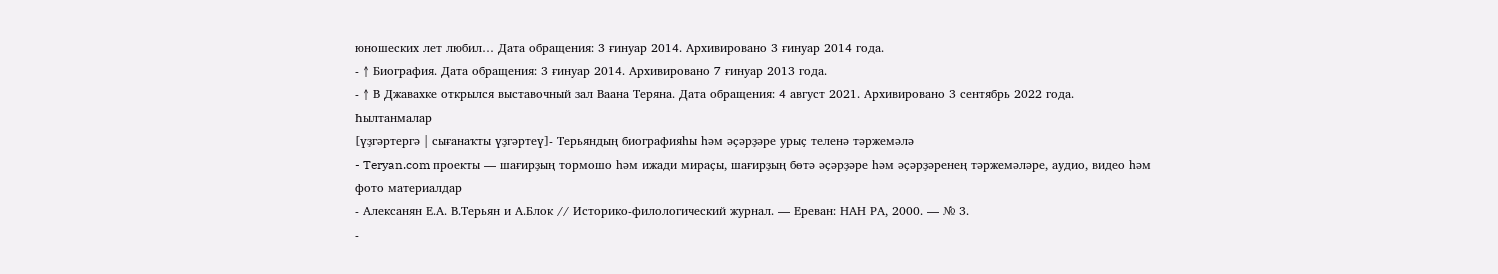юношеских лет любил… Дата обращения: 3 ғинуар 2014. Архивировано 3 ғинуар 2014 года.
- ↑ Биография. Дата обращения: 3 ғинуар 2014. Архивировано 7 ғинуар 2013 года.
- ↑ В Джавахке открылся выставочный зал Ваана Теряна. Дата обращения: 4 август 2021. Архивировано 3 сентябрь 2022 года.
Һылтанмалар
[үҙгәртергә | сығанаҡты үҙгәртеү]- Терьяндың биографияһы һәм әҫәрҙәре урыҫ теленә тәржемәлә
- Teryan.com проекты — шағирҙың тормошо һәм ижади мираҫы, шағирҙың бөтә әҫәрҙәре һәм әҫәрҙәренең тәржемәләре, аудио, видео һәм фото материалдар
- Алексанян Е.А. В.Терьян и А.Блок // Историко-филологический журнал. — Ереван: НАН РА, 2000. — № 3.
-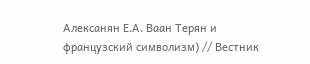Алексанян Е.А. Ваан Терян и французский символизм) // Вестник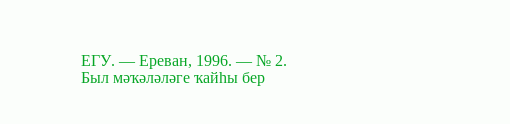ЕГУ. — Ереван, 1996. — № 2.
Был мәҡәләләге ҡайһы бер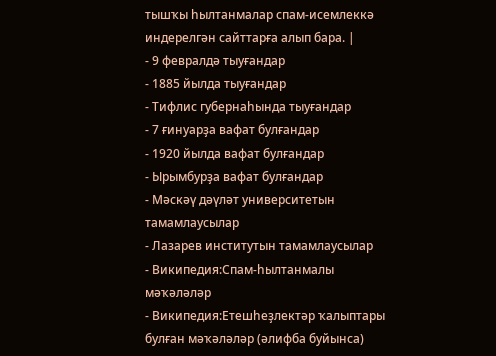тышҡы һылтанмалар спам-исемлеккә индерелгән сайттарға алып бара. |
- 9 февралдә тыуғандар
- 1885 йылда тыуғандар
- Тифлис губернаһында тыуғандар
- 7 ғинуарҙа вафат булғандар
- 1920 йылда вафат булғандар
- Ырымбурҙа вафат булғандар
- Мәскәү дәүләт университетын тамамлаусылар
- Лазарев институтын тамамлаусылар
- Википедия:Спам-һылтанмалы мәҡәләләр
- Википедия:Етешһеҙлектәр ҡалыптары булған мәҡәләләр (әлифба буйынса)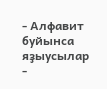- Алфавит буйынса яҙыусылар
-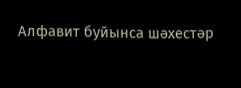Алфавит буйынса шәхестәр